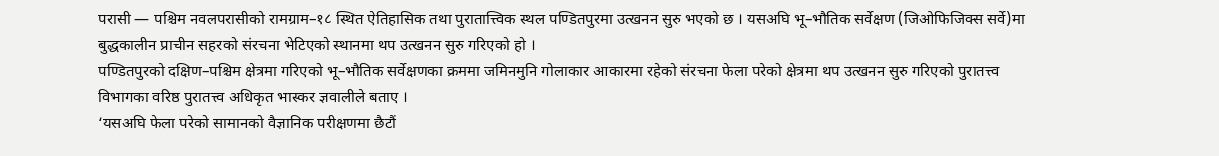परासी — पश्चिम नवलपरासीको रामग्राम–१८ स्थित ऐतिहासिक तथा पुरातात्त्विक स्थल पण्डितपुरमा उत्खनन सुरु भएको छ । यसअघि भू–भौतिक सर्वेक्षण (जिओफिजिक्स सर्वे)मा बुद्धकालीन प्राचीन सहरको संरचना भेटिएको स्थानमा थप उत्खनन सुरु गरिएको हो ।
पण्डितपुरको दक्षिण–पश्चिम क्षेत्रमा गरिएको भू–भौतिक सर्वेक्षणका क्रममा जमिनमुनि गोलाकार आकारमा रहेको संरचना फेला परेको क्षेत्रमा थप उत्खनन सुरु गरिएको पुरातत्त्व विभागका वरिष्ठ पुरातत्त्व अधिकृत भास्कर ज्ञवालीले बताए ।
‘यसअघि फेला परेको सामानको वैज्ञानिक परीक्षणमा छैटौं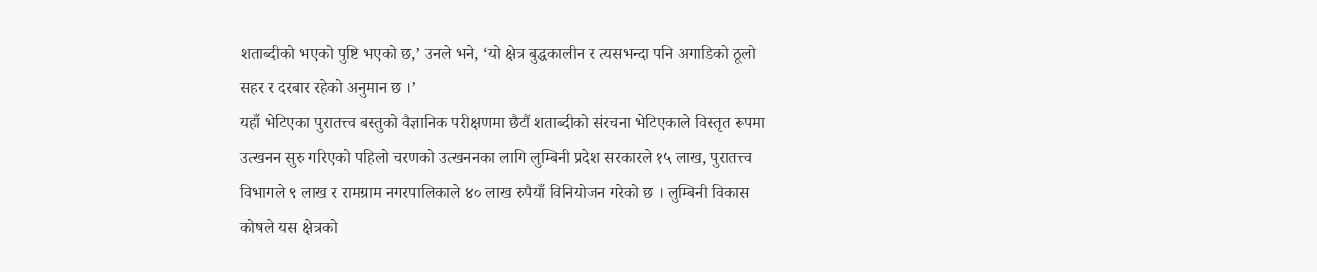शताब्दीको भएको पुष्टि भएको छ,’ उनले भने, ‘यो क्षेत्र बुद्धकालीन र त्यसभन्दा पनि अगाडिको ठूलो सहर र दरबार रहेको अनुमान छ ।’
यहाँ भेटिएका पुरातत्त्व बस्तुको वैज्ञानिक परीक्षणमा छैटौं शताब्दीको संरचना भेटिएकाले विस्तृत रूपमा उत्खनन सुरु गरिएको पहिलो चरणको उत्खननका लागि लुम्बिनी प्रदेश सरकारले १५ लाख, पुरातत्त्व विभागले ९ लाख र रामग्राम नगरपालिकाले ४० लाख रुपैयाँ विनियोजन गरेको छ । लुम्बिनी विकास कोषले यस क्षेत्रको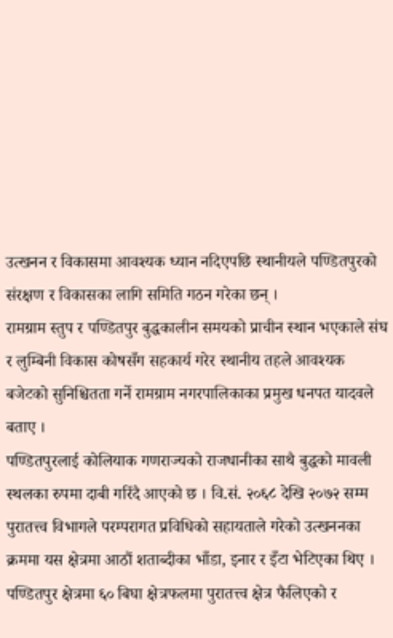उत्खनन र विकासमा आवश्यक ध्यान नदिएपछि स्थानीयले पण्डितपुरको संरक्षण र विकासका लागि समिति गठन गरेका छन् ।
रामग्राम स्तुप र पण्डितपुर बुद्धकालीन समयको प्राचीन स्थान भएकाले संघ र लुम्बिनी विकास कोषसँग सहकार्य गरेर स्थानीय तहले आवश्यक बजेटको सुनिश्चितता गर्ने रामग्राम नगरपालिकाका प्रमुख धनपत यादवले बताए ।
पण्डितपुरलाई कोलियाक गणराज्यको राजधानीका साथै बुद्धको मावली स्थलका रुपमा दाबी गरिंदै आएको छ । वि.सं. २०६८ देखि २०७२ सम्म पुरातत्त्व विभागले परम्परागत प्रविधिको सहायताले गरेको उत्खननका क्रममा यस क्षेत्रमा आठौं शताब्दीका भाँडा, इनार र इँटा भेटिएका थिए ।
पण्डितपुर क्षेत्रमा ६० बिघा क्षेत्रफलमा पुरातत्त्व क्षेत्र फैलिएको र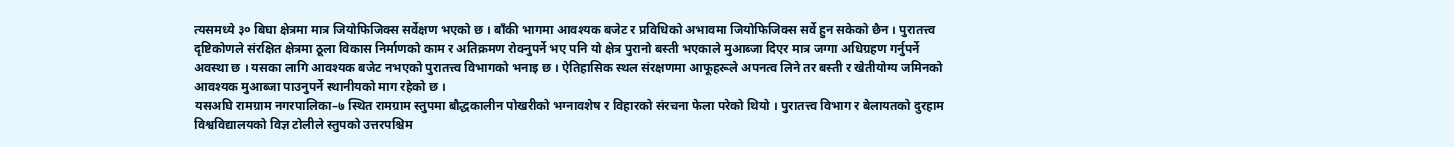त्यसमध्ये ३० बिघा क्षेत्रमा मात्र जियोफिजिक्स सर्वेक्षण भएको छ । बाँकी भागमा आवश्यक बजेट र प्रविधिको अभावमा जियोफिजिक्स सर्वे हुन सकेको छैन । पुरातत्त्व दृष्टिकोणले संरक्षित क्षेत्रमा ठूला विकास निर्माणको काम र अतिक्रमण रोक्नुपर्ने भए पनि यो क्षेत्र पुरानो बस्ती भएकाले मुआब्जा दिएर मात्र जग्गा अधिग्रहण गर्नुपर्ने अवस्था छ । यसका लागि आवश्यक बजेट नभएको पुरातत्त्व विभागको भनाइ छ । ऐतिहासिक स्थल संरक्षणमा आफूहरूले अपनत्व लिने तर बस्ती र खेतीयोग्य जमिनको आवश्यक मुआब्जा पाउनुपर्ने स्थानीयको माग रहेको छ ।
यसअघि रामग्राम नगरपालिका–७ स्थित रामग्राम स्तुपमा बौद्धकालीन पोखरीको भग्नावशेष र विहारको संरचना फेला परेको थियो । पुरातत्त्व विभाग र बेलायतको दुरहाम विश्वविद्यालयको विज्ञ टोलीले स्तुपको उत्तरपश्चिम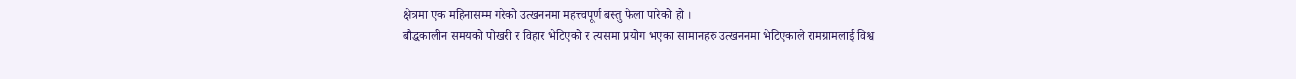क्षेत्रमा एक महिनासम्म गरेको उत्खननमा महत्त्वपूर्ण बस्तु फेला पारेको हो ।
बौद्धकालीन समयको पोखरी र विहार भेटिएको र त्यसमा प्रयोग भएका सामानहरु उत्खननमा भेटिएकाले रामग्रामलाई विश्व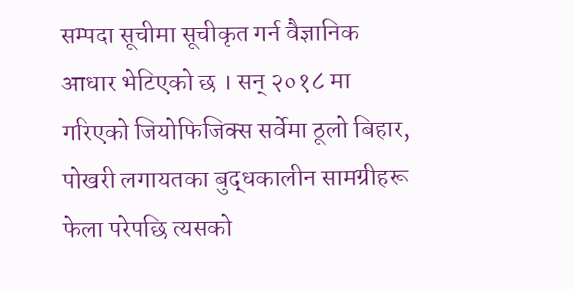सम्पदा सूचीमा सूचीकृत गर्न वैज्ञानिक आधार भेटिएको छ । सन् २०१८ मा गरिएको जियोफिजिक्स सर्वेमा ठूलो बिहार, पोखरी लगायतका बुद्धकालीन सामग्रीहरू फेला परेपछि त्यसको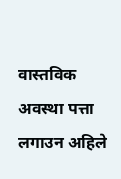वास्तविक अवस्था पत्ता लगाउन अहिले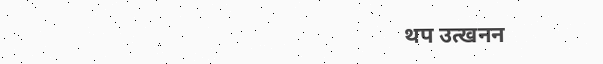थप उत्खनन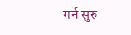गर्न सुरु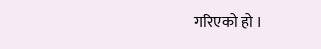गरिएको हो ।